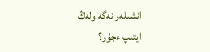انشىلەر نەگە ولەڭ ايتىپ ءجۇر؟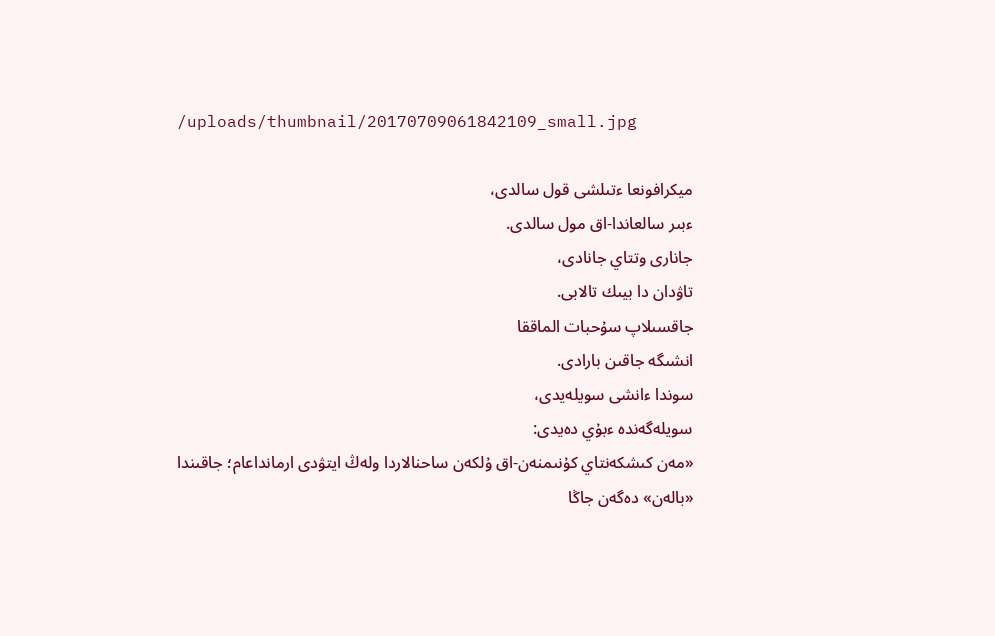/uploads/thumbnail/20170709061842109_small.jpg

ميكرافونعا ءتىلشى قول سالدى،
ءبىر سالعاندا-اق مول سالدى.
جانارى وتتاي جانادى،
تاۋدان دا بيىك تالابى.
جاقسىلاپ سۇحبات الماققا
انشىگە جاقىن بارادى.
سوندا ءانشى سويلەيدى،
سويلەگەندە ءبۇي دەيدى:
«مەن كىشكەنتاي كۇنىمنەن-اق ۇلكەن ساحنالاردا ولەڭ ايتۋدى ارمانداعام؛ جاقىندا «بالەن» دەگەن جاڭا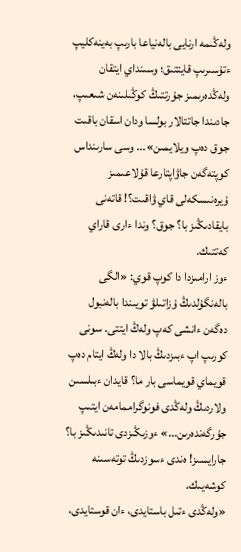ولەڭىمە ارنايى بالەنياعا بارىپ بەينەكليپ ءتۇسىرىپ قايتتىق؛ وسىنداي ايتقان ولەڭدەرىمىز جۇرتتىڭ كوڭىلىنەن شىعىپ، جادىندا جاتتالار بولسا ودان اسقان باقىت جوق دەپ ويلايمىن»... وسى سارىنداس كوپتەگەن جاۋاپتارعا قۇلاعىمىز ۇيرەنىسكەلى قاي ۋاقىت؟! قاتەنى بايقادىڭىز با؟ جوق؟ وندا ءارى قاراي كەتتىك.
ءوز ارامىزدا دا كوپ قوي: «الگى بالەنگۇلدىڭ ۇزاتىلۋ تويىندا بالەنبول دەگەن ءانشى كەپ ولەڭ ايتتى. سونى كورىپ اپ ءبىزدىڭ بالا دا ولەڭ ايتام دەپ قويماي قويماسى بار ما؟ قايدان ءبىلسىن ولاردىڭ ولەڭدى فونوگراممامەن ايتىپ جۇرگەندەرىن...» ءوزىڭىزدى تانىدىڭىز با؟ جارايسىز! ەندى ءسوزدىڭ توتەسىنە كوشەيىك.
«ولەڭدى ءتىل باستايدى، ءان قوستايدى،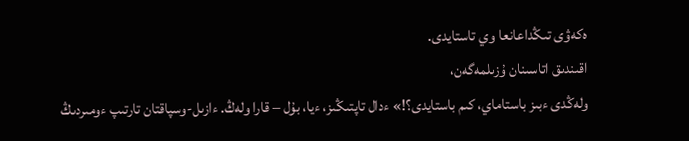ەكەۋى تىڭداعانعا وي تاستايدى.
اقىندىق اتاسىنان ۇزىلمەگەن،
ولەڭدى ءبىز باستاماي، كىم باستايدى؟!» ءدال تاپتىڭىز، ءيا، بۇل – قارا ولەڭ. ءازىل-وسپاقتان تارتىپ ءومىردىڭ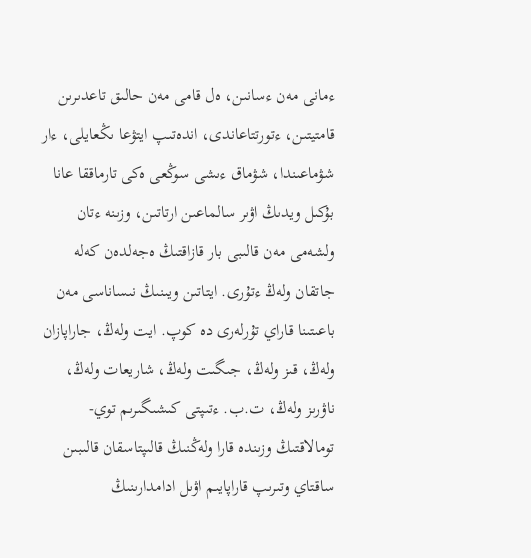ءمانى مەن ءسانىن، ەل قامى مەن حالىق تاعدىرىن قامتيتىن، ءتورتتاعاندى، اندەتىپ ايتۋعا ىڭعايلى، ءار شۋماعىندا، شۋماق ءىشى سوڭعى ەكى تارماققا عانا بۇكىل ويدىڭ اۋىر سالماعىن ارتاتىن، وزىنە ءتان ولشەمى مەن قالىبى بار قازاقتىڭ ەجەلدەن كەلە جاتقان ولەڭ ءتۇرى. ايتاتىن ويىنىڭ نىساناسى مەن باعىتىنا قاراي تۇرلەرى دە كوپ. ايت ولەڭ، جاراپازان ولەڭ، قىز ولەڭ، جىگىت ولەڭ، شاريعات ولەڭ، ناۋرىز ولەڭ، ت.ب. ءتىپتى كىشىگىرىم توي-تومالاقتىڭ وزىندە قارا ولەڭنىڭ قالىپتاسقان قالىبىن ساقتاي وتىرىپ قاراپايىم اۋىل ادامدارىنىڭ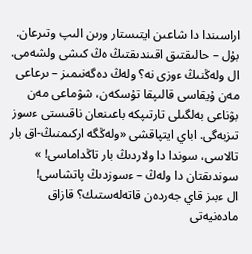اراسىندا دا شاعىن ايتىستار ورىن الىپ وتىرعان. بۇل – حالىقتىق اقىندىقتىڭ ەڭ كىشى ولشەمى. ال ولەڭنىڭ ءوزى نە؟ ولەڭ دەگەنىمىز – ىرعاعى مەن ۇيقاسى قالىپقا تۇسكەن، شۋماعى مەن بۋناعى بەلگىلى تارتىپكە باعىنعان ناقىستى ءسوز تىزبەگى. اباي ايتپاقشى «ولەڭگە اركىمنىڭ-اق بار تالاسى، سوندا دا ولاردىڭ بار تاڭداماسى! » سوندىقتان دا ولەڭ – ءسوزدىڭ پاتشاسى!
ال ءبىز قاي جەردەن قاتەلەستىك؟ قازاق مادەنيەتى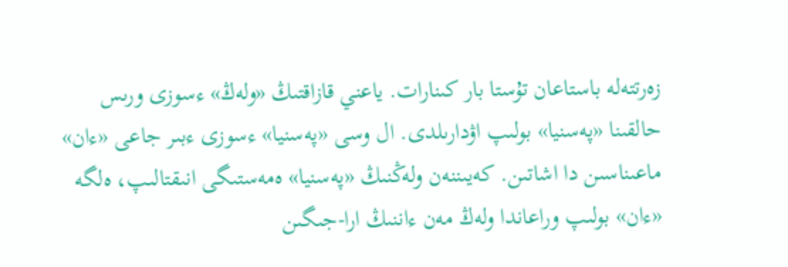زەرتتەلە باستاعان تۇستا بار كىنارات. ياعني قازاقتىڭ «ولەڭ» ءسوزى ورىس حالقىنا «پەسنيا» بولىپ اۋدارىلدى. ال وسى «پەسنيا» ءسوزى ءبىر جاعى «ءان» ماعىناسىن دا اشاتىن. كەيىننەن ولەڭنىڭ «پەسنيا» ەمەستىگى انىقتالىپ، ەلگە «ءان» بولىپ وراعاندا ولەڭ مەن ءاننىڭ ارا-جىگىن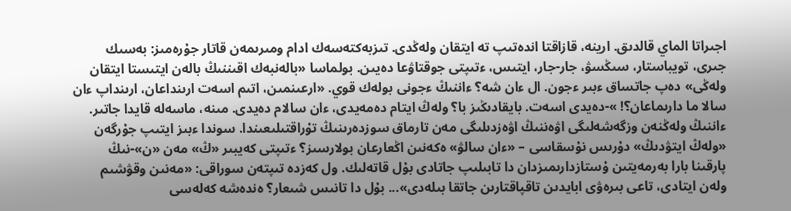اجىراتا الماي قالدىق. ارينە، قازاقتا اندەتىپ تە ايتقان ولەڭدى. تىزبەكتەسەك ادام ومىرىمەن قاتار جۇرەمىز: بەسىك جىرى، تويباستار، سىڭسۋ، جار-جار، ايتىس، ءتىپتى جوقتاۋعا دەيىن. بولماسا «بالەنبەك اقىننىڭ بالەن ايتىستا ايتقان ولەڭى» دەپ جاتساق ءبىر ءجون. ال ءان شە؟ ءاننىڭ ءجونى بولەك قوي. «ارعىنمىن، اتىم اسەت ارىنداعان، ارىنداپ ءان سالا ما دارىماعان؟! »-دەيدى اسەت. بايقادىڭىز با؟ ولەڭ ايتام دەمەيدى، ءان سالام دەيدى. مىنە، ماسەلە قايدا جاتىر. ءاننىڭ ولەڭنەن وزگەشەلىگى اۋەننىڭ اۋەزدىلىگى مەن تارماق سوزدەرىنىڭ تۇراقتىلىعىندا. سوندا ءبىز ايتىپ جۇرگەن «ولەڭ ايتۋدىڭ» دۇرىس نۇسقاسى – «ءان سالۋ» ەكەنىن اڭعارعان بولارسىز؟ ءتىپتى كەيبىر «ڭ» مەن «ن»-نىڭ پارقىنا بارا بەرمەيتىن ۇستازدارىمىزدان دا تابىلىپ جاتادى بۇل قاتەلىك. ول كەزدە تىپتەن سوراقى: «مەنىن وقۋشىم ولەن ايتادى، تاعى بىرەۋى ابايدىن تاقپاقتارىن جاتقا بىلەدى»... بۇل دا تانىس شىعار؟ ەندەشە كەلەسى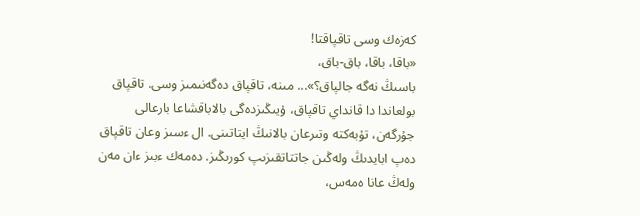كەزەك وسى تاقپاقتا!
«باقا، باقا، باق-باق،
باسىڭ نەگە جالپاق؟»... مىنە، تاقپاق دەگەنىمىز وسى. تاقپاق بولعاندا دا قانداي تاقپاق، ۇيىڭىزدەگى بالاباقشاعا بارعالى جۇرگەن، تۇبەكتە وتىرعان بالانىڭ ايتاتىنى. ال ءسىز وعان تاقپاق دەپ ابايدىڭ ولەڭىن جاتتاتقىزىپ كورىڭىز. دەمەك ءبىز ءان مەن ولەڭ عانا ەمەس،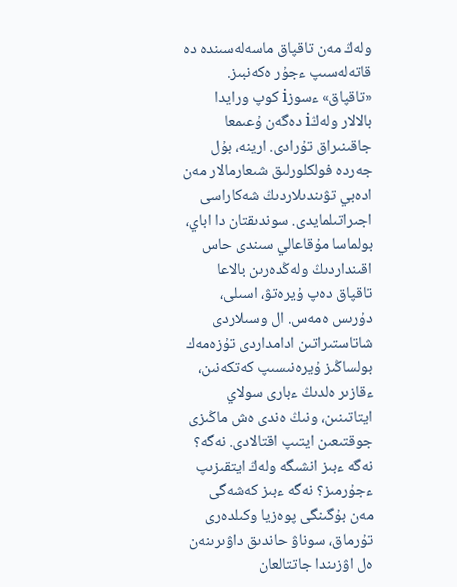ولەڭ مەن تاقپاق ماسەلەسىندە دە قاتەلەسىپ ءجۇر ەكەنبىز. «تاقپاق» ءسوزi كوپ ورايدا بالالار ولەڭi دەگەن ۇعىمعا جاقىنىراق تۇرادى. ارينە، بۇل جەردە فولكلورلىق شىعارمالار مەن ادەبي تۋىندىلاردىڭ شەكاراسى اجىراتىلمايدى. سوندىقتان دا اباي، بولماسا مۇقاعالي سىندى حاس اقىنداردىڭ ولەڭدەرىن بالاعا تاقپاق دەپ ۇيرەتۋ، اسىلى، دۇرىس ەمەس. ال وسىلاردى شاتاستىراتىن ادامداردى تۇزەمەك بولساڭىز ۇيرەنىسىپ كەتكەنىن، ءقازىر ەلدىڭ ءبارى سولاي ايتاتىنىن، ونىڭ ەندى ەش ماڭىزى جوقتىعىن ايتىپ اقتالادى. نەگە؟ نەگە ءبىز انشىگە ولەڭ ايتقىزىپ ءجۇرمىز؟ نەگە ءبىز كەشەگى مەن بۇگىنگى پوەزيا وكىلدەرى تۇرماق، سوناۋ حاندىق داۋىرىنەن ەل اۋزىندا جاتتالعان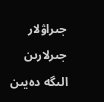جىراۋلار جىرلارىن الىگە دەيىن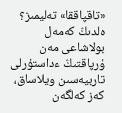«تاقپاققا» تەليمىز؟ ەلدىڭ كەمەل بولاشاعى مەن ۇرپاقتىڭ ءداستۇرلى تاربيەسىن ويلاساق، كەز كەلگەن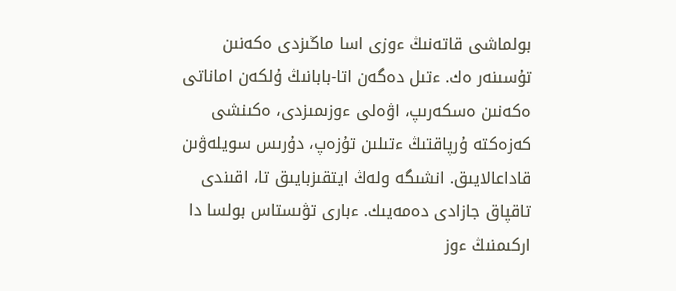بولماشى قاتەنىڭ ءوزى اسا ماڭىزدى ەكەنىن تۇسىنەر ەك. ءتىل دەگەن اتا-بابانىڭ ۇلكەن اماناتى ەكەنىن ەسكەرىپ، اۋەلى ءوزىمىزدى، ەكىنشى كەزەكتە ۇرپاقتىڭ ءتىلىن تۇزەپ، دۇرىس سويلەۋىن قاداعالايىق. انشىگە ولەڭ ايتقىزبايىق تا، اقىندى تاقپاق جازادى دەمەيىك. ءبارى تۋىستاس بولسا دا اركىمنىڭ ءوز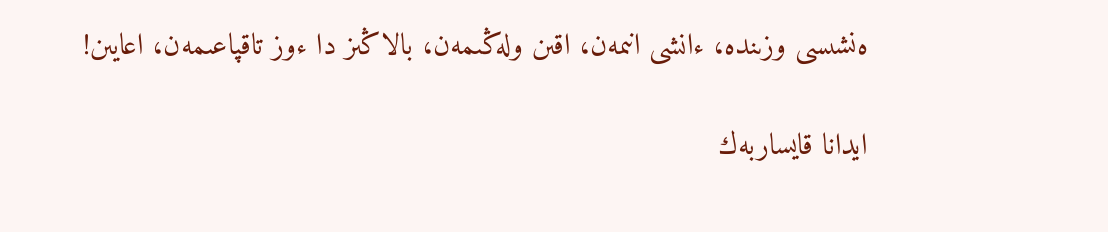ەنشىسى وزىندە، ءانشى انىمەن، اقىن ولەڭىمەن، بالاڭىز دا ءوز تاقپاعىمەن، اعايىن!

ايدانا قايساربەك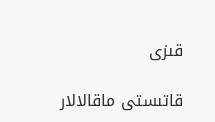قىزى

قاتىستى ماقالالار